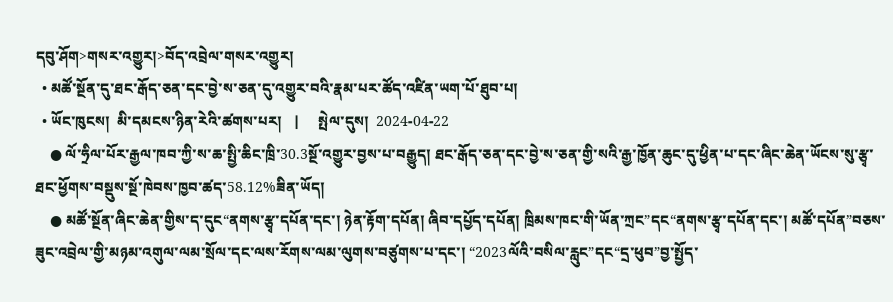དབུ་ཤོག>གསར་འགྱུར།>བོད་འབྲེལ་གསར་འགྱུར།
  • མཚོ་སྔོན་དུ་ཐང་རྒོད་ཅན་དང་བྱེ་ས་ཅན་དུ་འགྱུར་བའི་རྣམ་པར་ཚོད་འཛིན་ཡག་པོ་ཐུབ་པ།
  • ཡོང་ཁུངས།  མི་དམངས་ཉིན་རེའི་ཚགས་པར།   |     སྤེལ་དུས།  2024-04-22
    ● ལོ་ཧྲིལ་པོར་རྒྱལ་ཁབ་ཀྱི་ས་ཆ་སྤྱི་ཆིང་ཁྲི་30.3སྔོ་འགྱུར་བྱས་པ་བརྒྱུད། ཐང་རྒོད་ཅན་དང་བྱེ་ས་ཅན་གྱི་སའི་རྒྱ་ཁྱོན་ཆུང་དུ་ཕྱིན་པ་དང་ཞིང་ཆེན་ཡོངས་སུ་རྩྭ་ཐང་ཕྱོགས་བསྡུས་སྔོ་ཁེབས་ཁྱབ་ཚད་58.12%ཟིན་ཡོད།
    ● མཚོ་སྔོན་ཞིང་ཆེན་གྱིས་ད་དུང“ནགས་རྩྭ་དཔོན་དང་། ཉེན་རྟོག་དཔོན། ཞིབ་དཔྱོད་དཔོན། ཁྲིམས་ཁང་གི་ཡོན་ཀྲང”དང“ནགས་རྩྭ་དཔོན་དང་། མཚོ་དཔོན”བཅས་ཟུང་འབྲེལ་གྱི་མཉམ་འགུལ་ལམ་སྲོལ་དང་ལས་རོགས་ལམ་ལུགས་བཙུགས་པ་དང་། “2023ལོའི་བསིལ་རླུང”དང“དྲ་ཕུབ”བྱ་སྤྱོད་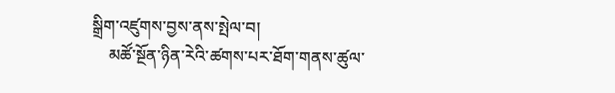སྒྲིག་འཛུགས་བྱས་ནས་སྤེལ་བ།
    མཚོ་སྔོན་ཉིན་རེའི་ཚགས་པར་ཐོག་གནས་ཚུལ་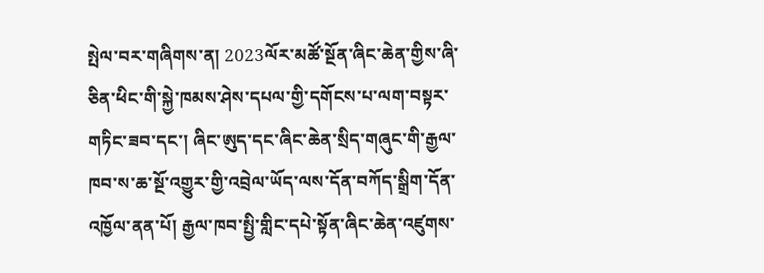སྤེལ་བར་གཞིགས་ན། 2023ལོར་མཚོ་སྔོན་ཞིང་ཆེན་གྱིས་ཞི་ཅིན་ཕིང་གི་སྐྱེ་ཁམས་ཤེས་དཔལ་གྱི་དགོངས་པ་ལག་བསྟར་གཏིང་ཟབ་དང་། ཞིང་ཨུད་དང་ཞིང་ཆེན་སྲིད་གཞུང་གི་རྒྱལ་ཁབ་ས་ཆ་སྔོ་འགྱུར་གྱི་འབྲེལ་ཡོད་ལས་དོན་བཀོད་སྒྲིག་དོན་འཁྱོལ་ནན་པོ། རྒྱལ་ཁབ་སྤྱི་གླིང་དཔེ་སྟོན་ཞིང་ཆེན་འཛུགས་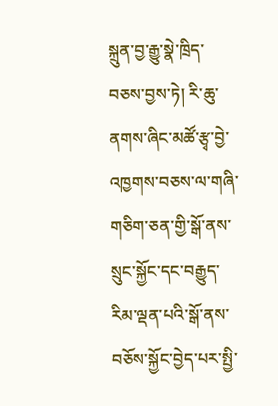སྐྲུན་བྱ་རྒྱུ་སྣེ་ཁྲིད་བཅས་བྱས་ཏེ། རི་ཆུ་ནགས་ཞིང་མཚོ་རྩྭ་བྱེ་འཁྱགས་བཅས་ལ་གཞི་གཅིག་ཅན་གྱི་སྒོ་ནས་སྲུང་སྐྱོང་དང་བརྒྱུད་རིམ་ལྡན་པའི་སྒོ་ནས་བཅོས་སྐྱོང་བྱེད་པར་སྤྱི་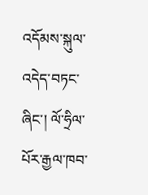འདོམས་སྐུལ་འདེད་བཏང་ཞིང་། ལོ་ཧྲིལ་པོར་རྒྱལ་ཁབ་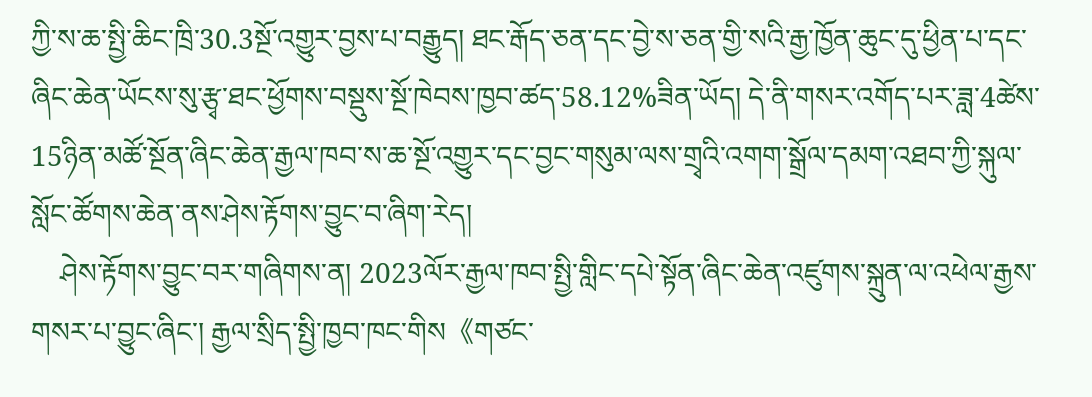ཀྱི་ས་ཆ་སྤྱི་ཆིང་ཁྲི་30.3སྔོ་འགྱུར་བྱས་པ་བརྒྱུད། ཐང་རྒོད་ཅན་དང་བྱེ་ས་ཅན་གྱི་སའི་རྒྱ་ཁྱོན་ཆུང་དུ་ཕྱིན་པ་དང་ཞིང་ཆེན་ཡོངས་སུ་རྩྭ་ཐང་ཕྱོགས་བསྡུས་སྔོ་ཁེབས་ཁྱབ་ཚད་58.12%ཟིན་ཡོད། དེ་ནི་གསར་འགོད་པར་ཟླ་4ཚེས་15ཉིན་མཚོ་སྔོན་ཞིང་ཆེན་རྒྱལ་ཁབ་ས་ཆ་སྔོ་འགྱུར་དང་བྱང་གསུམ་ལས་གྲྭའི་འགག་སྒྲོལ་དམག་འཐབ་ཀྱི་སྐུལ་སློང་ཚོགས་ཆེན་ནས་ཤེས་རྟོགས་བྱུང་བ་ཞིག་རེད།
    ཤེས་རྟོགས་བྱུང་བར་གཞིགས་ན། 2023ལོར་རྒྱལ་ཁབ་སྤྱི་གླིང་དཔེ་སྟོན་ཞིང་ཆེན་འཛུགས་སྐྲུན་ལ་འཕེལ་རྒྱས་གསར་པ་བྱུང་ཞིང་། རྒྱལ་སྲིད་སྤྱི་ཁྱབ་ཁང་གིས《གཙང་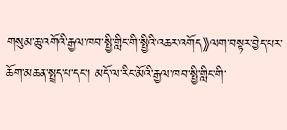གསུམ་ཆུ་འགོའི་རྒྱལ་ཁབ་སྤྱི་གླིང་གི་སྤྱིའི་འཆར་འགོད》ལག་བསྟར་བྱེད་པར་ཆོག་མཆན་སྤྲད་པ་དང་། མདོ་ལ་རིང་མོའི་རྒྱལ་ཁབ་སྤྱི་གླིང་གི་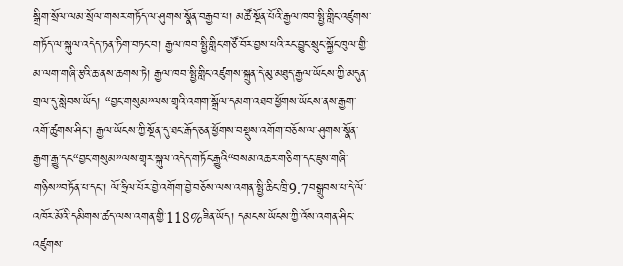སྒྲིག་སྲོལ་ལམ་སྲོལ་གསར་གཏོད་ལ་ཤུགས་སྣོན་བརྒྱབ་པ། མཚོ་སྔོན་པོའི་རྒྱལ་ཁབ་སྤྱི་གླིང་འཛུགས་གཏོད་ལ་སྐུལ་འདེད་ཏན་ཏིག་བཏང་བ། རྒྱལ་ཁབ་སྤྱི་གླིང་གཙོ་བོར་བྱས་པའི་རང་བྱུང་སྲུང་སྐྱོང་ཁུལ་གྱི་མ་ལག་གཞི་རྩའི་ཆ་ནས་ཆགས་ཏེ། རྒྱལ་ཁབ་སྤྱི་གླིང་འཛུགས་སྐྲུན་དེ་མུ་མཐུད་རྒྱལ་ཡོངས་ཀྱི་མདུན་གྲལ་དུ་སླེབས་ཡོད། “བྱང་གསུམ”ལས་གྲྭའི་འགག་སྒྲོལ་དམག་འཐབ་ཕྱོགས་ཡོངས་ནས་རྒྱག་འགོ་ཚུགས་ཤིང་། རྒྱལ་ཡོངས་ཀྱི་སྔོན་དུ་ཐང་རྒོད་ཅན་ཕྱོགས་བསྡུས་འགོག་བཅོས་ལ་ཤུགས་སྣོན་རྒྱག་རྒྱུ་དང“བྱང་གསུམ”ལས་གྲྭར་སྐུལ་འདེད་གཏོང་རྒྱུའི“བསམ་འཆར་གཅིག་དང་ཇུས་གཞི་གཉིས”བཏོན་པ་དང་། ལོ་ཧྲིལ་པོར་བྱེ་འགོག་བྱེ་བཅོས་ལས་འགན་སྤྱི་ཆིང་ཁྲི་9.7བསྒྲུབས་པ་དེ་ལོ་འཁོར་མོའི་དམིགས་ཚད་ལས་འགན་གྱི་118%ཟིན་ཡོད། དམངས་ཡོངས་ཀྱི་འོས་འགན་ཤིང་འཛུགས་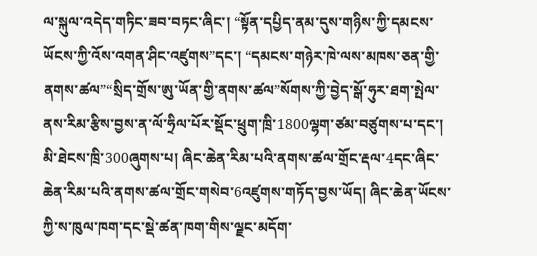ལ་སྐུལ་འདེད་གཏིང་ཟབ་བཏང་ཞིང་། “སྟོན་དཔྱིད་ནམ་དུས་གཉིས་ཀྱི་དམངས་ཡོངས་ཀྱི་འོས་འགན་ཤིང་འཛུགས”དང་། “དམངས་གཉེར་ཁེ་ལས་མཁས་ཅན་གྱི་ནགས་ཚལ”“སྲིད་གྲོས་ཨུ་ཡོན་གྱི་ནགས་ཚལ”སོགས་ཀྱི་བྱེད་སྒོ་ཧུར་ཐག་སྤེལ་ནས་རིམ་རྩིས་བྱས་ན་ལོ་ཧྲིལ་པོར་སྡོང་ཕྲུག་ཁྲི་1800ལྷག་ཙམ་བཙུགས་པ་དང་། མི་ཐེངས་ཁྲི་300ཞུགས་པ། ཞིང་ཆེན་རིམ་པའི་ནགས་ཚལ་གྲོང་རྡལ་4དང་ཞིང་ཆེན་རིམ་པའི་ནགས་ཚལ་གྲོང་གསེབ་6འཛུགས་གཏོད་བྱས་ཡོད། ཞིང་ཆེན་ཡོངས་ཀྱི་ས་ཁུལ་ཁག་དང་སྡེ་ཚན་ཁག་གིས་ལྗང་མདོག་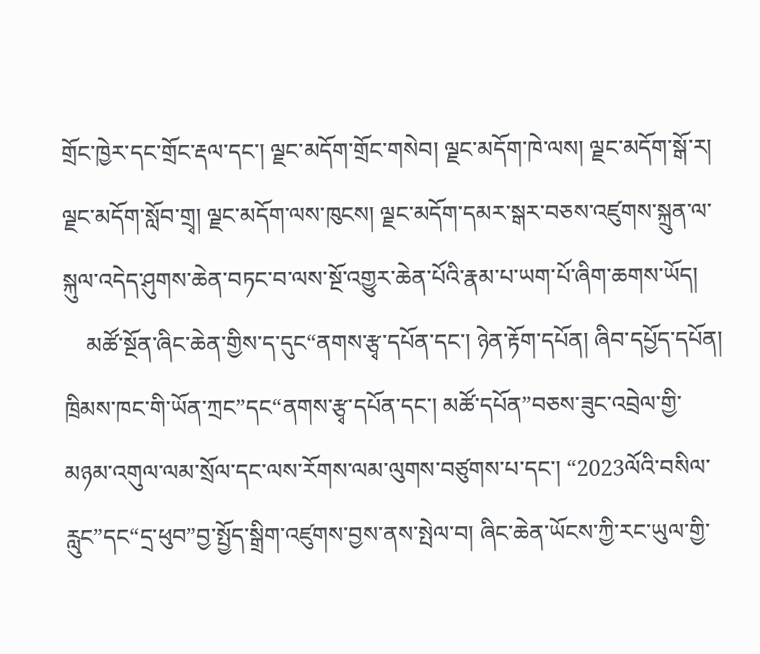གྲོང་ཁྱེར་དང་གྲོང་རྡལ་དང་། ལྗང་མདོག་གྲོང་གསེབ། ལྗང་མདོག་ཁེ་ལས། ལྗང་མདོག་སྒོ་ར། ལྗང་མདོག་སློབ་གྲྭ། ལྗང་མདོག་ལས་ཁུངས། ལྗང་མདོག་དམར་སྒར་བཅས་འཛུགས་སྐྲུན་ལ་སྐུལ་འདེད་ཤུགས་ཆེན་བཏང་བ་ལས་སྔོ་འགྱུར་ཆེན་པོའི་རྣམ་པ་ཡག་པོ་ཞིག་ཆགས་ཡོད།
    མཚོ་སྔོན་ཞིང་ཆེན་གྱིས་ད་དུང“ནགས་རྩྭ་དཔོན་དང་། ཉེན་རྟོག་དཔོན། ཞིབ་དཔྱོད་དཔོན། ཁྲིམས་ཁང་གི་ཡོན་ཀྲང”དང“ནགས་རྩྭ་དཔོན་དང་། མཚོ་དཔོན”བཅས་ཟུང་འབྲེལ་གྱི་མཉམ་འགུལ་ལམ་སྲོལ་དང་ལས་རོགས་ལམ་ལུགས་བཙུགས་པ་དང་། “2023ལོའི་བསིལ་རླུང”དང“དྲ་ཕུབ”བྱ་སྤྱོད་སྒྲིག་འཛུགས་བྱས་ནས་སྤེལ་བ། ཞིང་ཆེན་ཡོངས་ཀྱི་རང་ཡུལ་གྱི་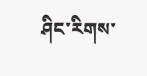ཤིང་རིགས་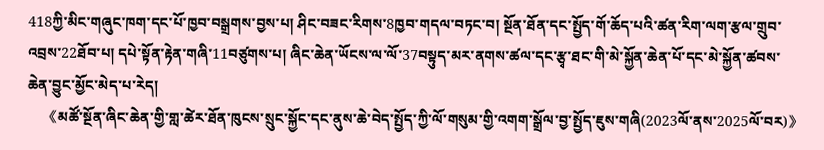418ཀྱི་མིང་གཞུང་ཁག་དང་པོ་ཁྱབ་བསྒྲགས་བྱས་པ། ཤིང་བཟང་རིགས་8ཁྱབ་གདལ་བཏང་བ། སྔོན་ཐོན་དང་སྤྱོད་གོ་ཆོད་པའི་ཚན་རིག་ལག་རྩལ་གྲུབ་འབྲས་22ཐོབ་པ། དཔེ་སྟོན་རྟེན་གཞི་11བཙུགས་པ། ཞིང་ཆེན་ཡོངས་ལ་ལོ་37བསྟུད་མར་ནགས་ཚལ་དང་རྩྭ་ཐང་གི་མེ་སྐྱོན་ཆེན་པོ་དང་མེ་སྐྱོན་ཚབས་ཆེན་བྱུང་མྱོང་མེད་པ་རེད།
    《མཚོ་སྔོན་ཞིང་ཆེན་གྱི་གླ་ཚེར་ཐོན་ཁུངས་སྲུང་སྐྱོང་དང་ནུས་ཆེ་བེད་སྤྱོད་ཀྱི་ལོ་གསུམ་གྱི་འགག་སྒྲོལ་བྱ་སྤྱོད་ཇུས་གཞི(2023ལོ་ནས་2025ལོ་བར)》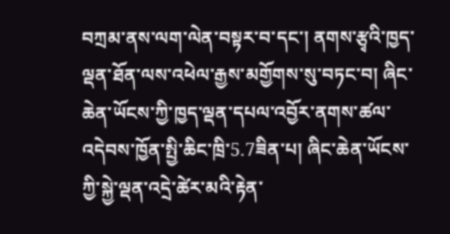བཀྲམ་ནས་ལག་ལེན་བསྟར་བ་དང་། ནགས་རྩྭའི་ཁྱད་ལྡན་ཐོན་ལས་འཕེལ་རྒྱས་མགྱོགས་སུ་བཏང་བ། ཞིང་ཆེན་ཡོངས་ཀྱི་ཁྱད་ལྡན་དཔལ་འབྱོར་ནགས་ཚལ་འདེབས་ཁྱོན་སྤྱི་ཆིང་ཁྲི་5.7ཟིན་པ། ཞིང་ཆེན་ཡོངས་ཀྱི་སྐྱེ་ལྡན་འདྲེ་ཚེར་མའི་རྟེན་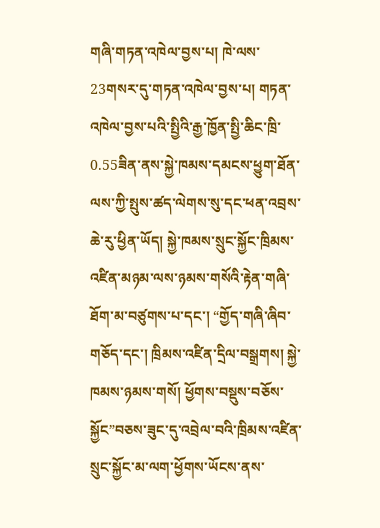གཞི་གཏན་འཁེལ་བྱས་པ། ཁེ་ལས་23གསར་དུ་གཏན་འཁེལ་བྱས་པ། གཏན་འཁེལ་བྱས་པའི་སྤྱིའི་རྒྱ་ཁྱོན་སྤྱི་ཆིང་ཁྲི་0.55ཟིན་ནས་སྐྱེ་ཁམས་དམངས་ཕྱུག་ཐོན་ལས་ཀྱི་སྤུས་ཚད་ལེགས་སུ་དང་ཕན་འབྲས་ཆེ་རུ་ཕྱིན་ཡོད། སྐྱེ་ཁམས་སྲུང་སྐྱོང་ཁྲིམས་འཛིན་མཉམ་ལས་ཉམས་གསོའི་རྟེན་གཞི་ཐོག་མ་བཙུགས་པ་དང་། “གྱོད་གཞི་ཞིབ་གཅོད་དང་། ཁྲིམས་འཛིན་དྲིལ་བསྒྲགས། སྐྱེ་ཁམས་ཉམས་གསོ། ཕྱོགས་བསྡུས་བཅོས་སྐྱོང”བཅས་ཟུང་དུ་འབྲེལ་བའི་ཁྲིམས་འཛིན་སྲུང་སྐྱོང་མ་ལག་ཕྱོགས་ཡོངས་ནས་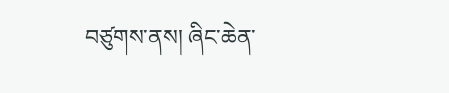བཙུགས་ནས། ཞིང་ཆེན་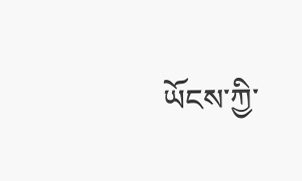ཡོངས་ཀྱི་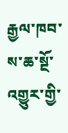རྒྱལ་ཁབ་ས་ཆ་སྔོ་འགྱུར་གྱི་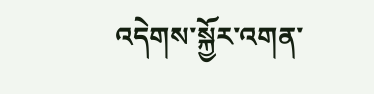འདེགས་སྐྱོར་འགན་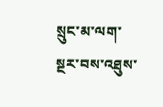སྲུང་མ་ལག་སྔར་བས་འཐུས་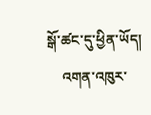སྒོ་ཚང་དུ་ཕྱིན་ཡོད།
    འགན་འཁུར་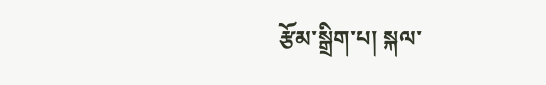རྩོམ་སྒྲིག་པ། སྐལ་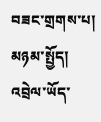བཟང་གྲགས་པ།
མཉམ་སྤྱོད།
འབྲེལ་ཡོད་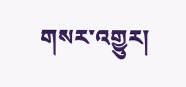གསར་འགྱུར།